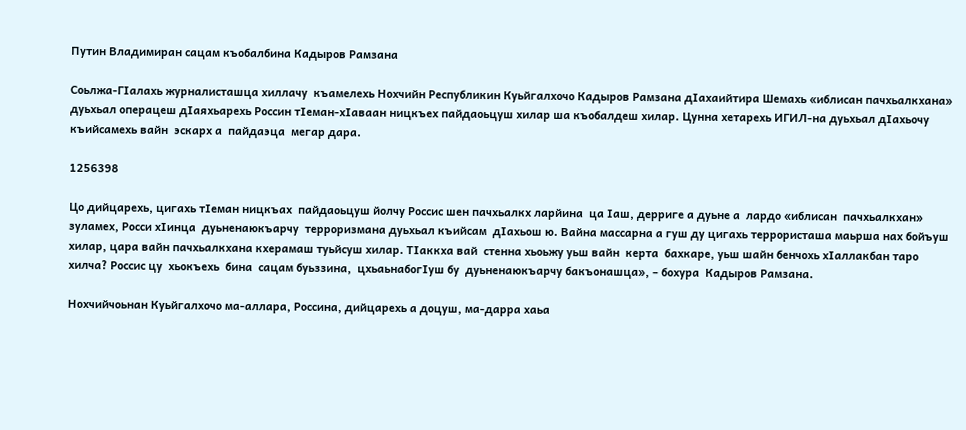Путин Владимиран сацам къобалбина Кадыров Рамзана

Соьлжа-ГIалахь журналисташца хиллачу  къамелехь Нохчийн Республикин Куьйгалхочо Кадыров Рамзана дIахаийтира Шемахь «иблисан пачхьалкхана» дуьхьал операцеш дIаяхьарехь Россин тIеман-хIаваан ницкъех пайдаоьцуш хилар ша къобалдеш хилар. Цунна хетарехь ИГИЛ-на дуьхьал дIахьочу  къийсамехь вайн  эскарх а  пайдаэца  мегар дара.

1256398

Цо дийцарехь, цигахь тIеман ницкъах  пайдаоьцуш йолчу Россис шен пачхьалкх ларйина  ца Iаш, дерриге а дуьне а  лардо «иблисан  пачхьалкхан» зуламех, Росси хIинца  дуьненаюкъарчу  терроризмана дуьхьал къийсам  дIахьош ю. Вайна массарна а гуш ду цигахь террористаша маьрша нах бойъуш хилар, цара вайн пачхьалкхана кхерамаш туьйсуш хилар. ТIаккха вай  стенна хьоьжу уьш вайн  керта  бахкаре, уьш шайн бенчохь хIаллакбан таро хилча? Россис цу  хьокъехь  бина  сацам буьззина,  цхьаьнабогIуш бу  дуьненаюкъарчу бакъонашца», – бохура  Кадыров Рамзана.

Нохчийчоьнан Куьйгалхочо ма-аллара, Россина, дийцарехь а доцуш, ма-дарра хаьа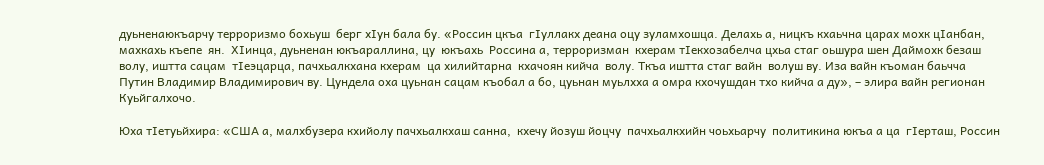дуьненаюкъарчу терроризмо бохьуш  берг хIун бала бу. «Россин цкъа  гIуллакх деана оцу зуламхошца. Делахь а, ницкъ кхаьчна царах мохк цIанбан, махкахь къепе  ян.  ХIинца, дуьненан юкъараллина, цу  юкъахь  Россина а, терроризман  кхерам тIекхозабелча цхьа стаг оьшура шен Даймохк безаш волу, иштта сацам  тIеэцарца, пачхьалкхана кхерам  ца хилийтарна  кхачоян кийча  волу. Ткъа иштта стаг вайн  волуш ву. Иза вайн къоман баьчча Путин Владимир Владимирович ву. Цундела оха цуьнан сацам къобал а бо, цуьнан муьлхха а омра кхочушдан тхо кийча а ду», – элира вайн регионан Куьйгалхочо.

Юха тIетуьйхира: «США а, малхбузера кхийолу пачхьалкхаш санна,  кхечу йозуш йоцчу  пачхьалкхийн чоьхьарчу  политикина юкъа а ца  гIерташ, Россин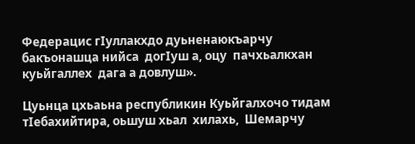Федерацис гIуллакхдо дуьненаюкъарчу бакъонашца нийса  догIуш а, оцу  пачхьалкхан куьйгаллех  дага а довлуш».

Цуьнца цхьаьна республикин Куьйгалхочо тидам тIебахийтира, оьшуш хьал  хилахь,  Шемарчу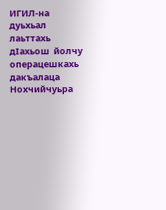ИГИЛ-на дуьхьал лаьттахь дIахьош  йолчу  операцешкахь дакъалаца  Нохчийчуьра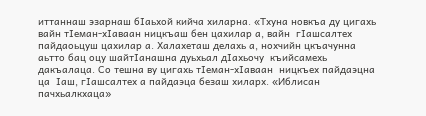иттаннаш эзарнаш бIаьхой кийча хиларна. «Тхуна новкъа ду цигахь  вайн тIеман-хIаваан ницкъаш бен цахилар а, вайн  гIашсалтех пайдаоьцуш цахилар а. Халахеташ делахь а, нохчийн цкъачунна аьтто бац оцу шайтIанашна дуьхьал дIахьочу  къийсамехь дакъалаца. Со тешна ву цигахь тIеман-хIаваан  ницкъех пайдаэцна  ца  Iаш, гIашсалтех а пайдаэца безаш хиларх. «Иблисан пачхьалкхаца»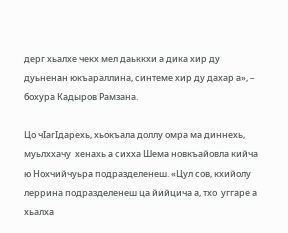дерг хьалхе чекх мел даьккхи а дика хир ду дуьненан юкъараллина, синтеме хир ду дахар а», –  бохура Кадыров Рамзана.

Цо чIагIдарехь, хьокъала доллу омра ма диннехь, муьлххачу  хенахь а сихха Шема новкъайовла кийча  ю Нохчийчуьра подразделенеш. «Цул сов, кхийолу леррина подразделенеш ца йийцича а, тхо  уггаре а  хьалха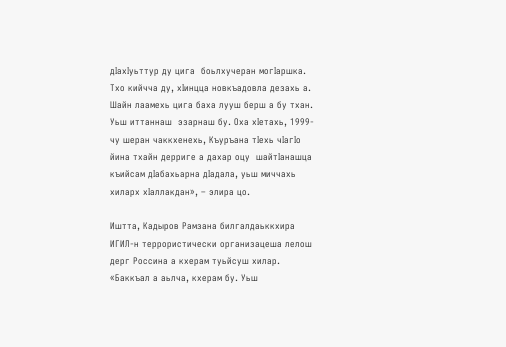дIахIуьттур ду цига  боьлхучеран могIаршка. Тхо кийчча ду, хIинцца новкъадовла дезахь а. Шайн лаамехь цига баха лууш берш а бу тхан. Уьш иттаннаш  эзарнаш бу. Оха хIетахь, 1999-чу шеран чаккхенехь, Къуръана тIехь чIагIо йина тхайн дерриге а дахар оцу  шайтIанашца къийсам дIабахьарна дIадала, уьш миччахь  хиларх хIаллакдан», – элира цо.

Иштта, Кадыров Рамзана билгалдаьккхира ИГИЛ-н террористически организацеша лелош дерг Россина а кхерам туьйсуш хилар. «Баккъал а аьлча, кхерам бу. Уьш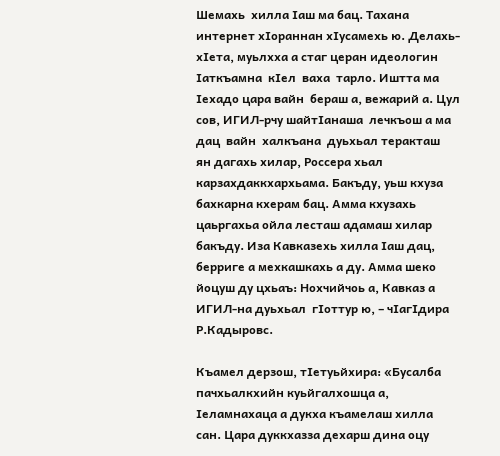Шемахь  хилла Iаш ма бац. Тахана интернет хIораннан хIусамехь ю. Делахь-хIета, муьлхха а стаг церан идеологин Iаткъамна  кIел  ваха  тарло. Иштта ма Iехадо цара вайн  бераш а, вежарий а. Цул сов, ИГИЛ-рчу шайтIанаша  лечкъош а ма дац  вайн  халкъана  дуьхьал теракташ  ян дагахь хилар, Россера хьал карзахдаккхархьама. Бакъду, уьш кхуза бахкарна кхерам бац. Амма кхузахь цаьргахьа ойла лесташ адамаш хилар бакъду. Иза Кавказехь хилла Iаш дац, берриге а мехкашкахь а ду. Амма шеко йоцуш ду цхьаъ: Нохчийчоь а, Кавказ а ИГИЛ-на дуьхьал  гIоттур ю, – чIагIдира  Р.Кадыровс.

Къамел дерзош, тIетуьйхира: «Бусалба пачхьалкхийн куьйгалхошца а, Iеламнахаца а дукха къамелаш хилла сан. Цара дуккхазза дехарш дина оцу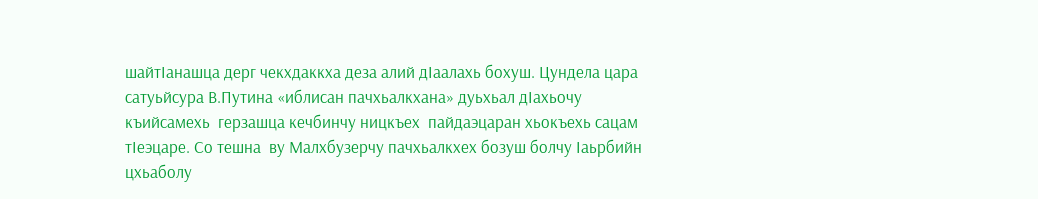шайтIанашца дерг чекхдаккха деза алий дIаалахь бохуш. Цундела цара сатуьйсура В.Путина «иблисан пачхьалкхана» дуьхьал дIахьочу  къийсамехь  герзашца кечбинчу ницкъех  пайдаэцаран хьокъехь сацам тIеэцаре. Со тешна  ву Малхбузерчу пачхьалкхех бозуш болчу Iаьрбийн  цхьаболу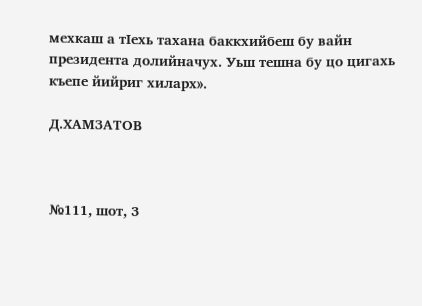мехкаш а тIехь тахана баккхийбеш бу вайн президента долийначух. Уьш тешна бу цо цигахь къепе йийриг хиларх».

Д.ХАМЗАТОВ



№111, шот, 3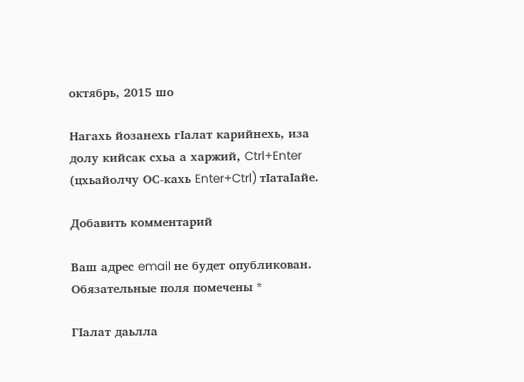октябрь, 2015 шо

Нагахь йозанехь гIалат карийнехь, иза долу кийсак схьа а харжий, Ctrl+Enter (цхьайолчу ОС-кахь Enter+Ctrl) тIатаIайе.

Добавить комментарий

Ваш адрес email не будет опубликован. Обязательные поля помечены *

ГIалат даьлла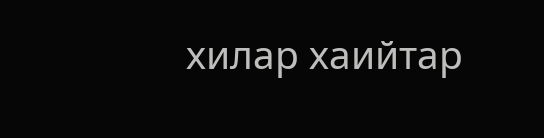хилар хаийтар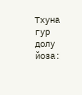Тхуна гур долу йоза: